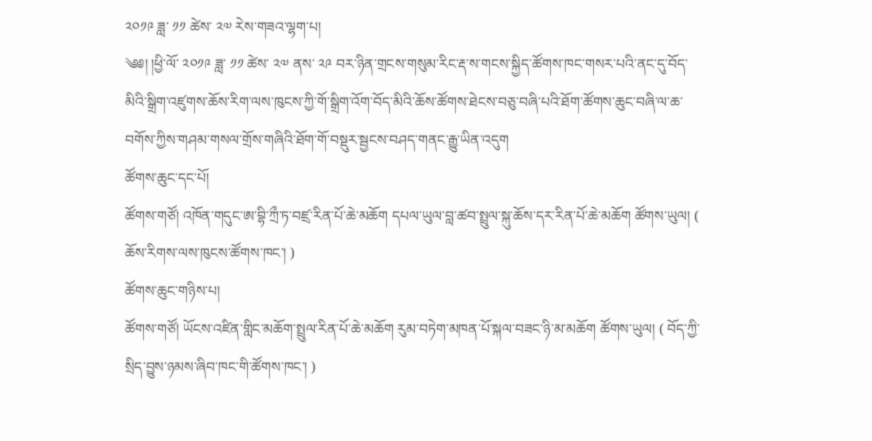༢༠༡༩ ཟླ་ ༡༡ ཚེས་ ༢༧ རེས་གཟའ་ལྷག་པ།
༄༅། །ཕྱི་ལོ་ ༢༠༡༩ ཟླ་ ༡༡ ཚེས་ ༢༧ ནས་ ༢༩ བར་ཉིན་གྲངས་གསུམ་རིང་རྡ་ས་གངས་སྐྱིད་ཚོགས་ཁང་གསར་པའི་ནང་དུ་བོད་མིའི་སྒྲིག་འཛུགས་ཆོས་རིག་ལས་ཁུངས་ཀྱི་གོ་སྒྲིག་འོག་བོད་མིའི་ཆོས་ཚོགས་ཐེངས་བཅུ་བཞི་པའི་ཐོག་ཚོགས་ཆུང་བཞི་ལ་ཆ་བགོས་ཀྱིས་གཤམ་གསལ་གྲོས་གཞིའི་ཐོག་གོ་བསྡུར་སྦྱངས་བཤད་གནང་རྒྱུ་ཡིན་འདུག
ཚོགས་ཆུང་དང་པོ།
ཚོགས་གཙོ། འཁོན་གདུང་ཨ་བྷི་ཀྲྀ་ཏ་བཛྲ་རིན་པོ་ཆེ་མཆོག དཔལ་ཡུལ་བླ་ཚབ་སྤྲུལ་སྐུ་ཆོས་དར་རིན་པོ་ཆེ་མཆོག ཚོགས་ཡུལ། ( ཆོས་རིགས་ལས་ཁུངས་ཚོགས་ཁང་། )
ཚོགས་ཆུང་གཉིས་པ།
ཚོགས་གཙོ། ཡོངས་འཛིན་གླིང་མཆོག་སྤྲུལ་རིན་པོ་ཆེ་མཆོག རུམ་བཏེག་མཁན་པོ་སྐལ་བཟང་ཉི་མ་མཆོག ཚོགས་ཡུལ། ( བོད་ཀྱི་སྲིད་བྱུས་ཉམས་ཞིབ་ཁང་གི་ཚོགས་ཁང་། )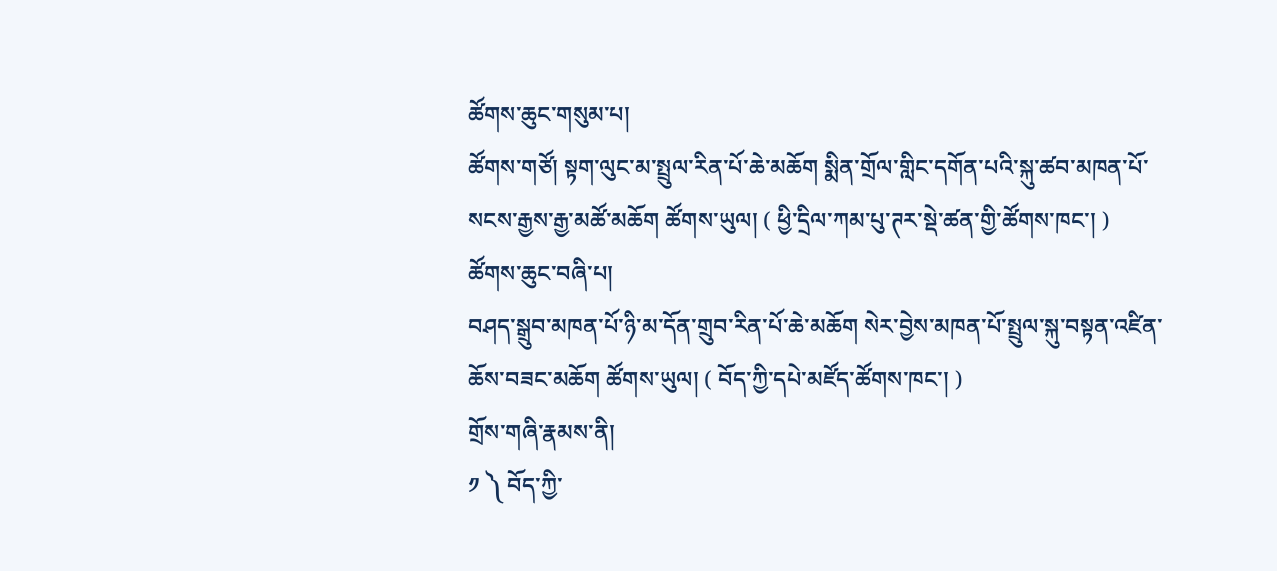ཚོགས་ཆུང་གསུམ་པ།
ཚོགས་གཙོ། སྟག་ལུང་མ་སྤྲུལ་རིན་པོ་ཆེ་མཆོག སྨིན་གྲོལ་གླིང་དགོན་པའི་སྐུ་ཚབ་མཁན་པོ་སངས་རྒྱས་རྒྱ་མཚོ་མཆོག ཚོགས་ཡུལ། ( ཕྱི་དྲིལ་ཀམ་པུ་ཊར་སྡེ་ཚན་གྱི་ཚོགས་ཁང་། )
ཚོགས་ཆུང་བཞི་པ།
བཤད་སྒྲུབ་མཁན་པོ་ཉི་མ་དོན་གྲུབ་རིན་པོ་ཆེ་མཆོག སེར་བྱེས་མཁན་པོ་སྤྲུལ་སྐུ་བསྟན་འཛིན་ཆོས་བཟང་མཆོག ཚོགས་ཡུལ། ( བོད་ཀྱི་དཔེ་མཛོད་ཚོགས་ཁང་། )
གྲོས་གཞི་རྣམས་ནི།
༡ ༽ བོད་ཀྱི་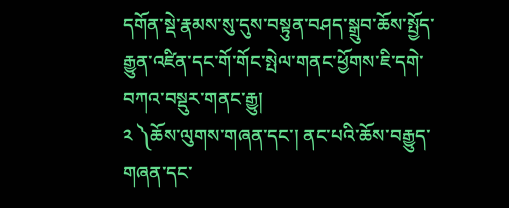དགོན་སྡེ་རྣམས་སུ་དུས་བསྟུན་བཤད་སྒྲུབ་ཆོས་སྤྱོད་རྒྱུན་འཛིན་དང་གོ་གོང་སྤེལ་གནང་ཕྱོགས་ཇི་དགེ་བཀའ་བསྡུར་གནང་རྒྱུ།
༢ ༽ཆོས་ལུགས་གཞན་དང་། ནང་པའི་ཆོས་བརྒྱུད་གཞན་དང་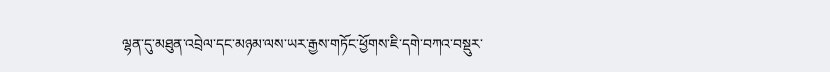ལྷན་དུ་མཐུན་འབྲེལ་དང་མཉམ་ལས་ཡར་རྒྱས་གཏོང་ཕྱོགས་ཇི་དགེ་བཀའ་བསྡུར་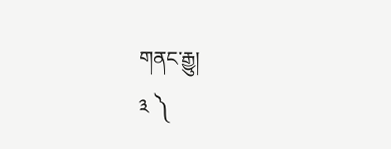གནང་རྒྱུ།
༣ ༽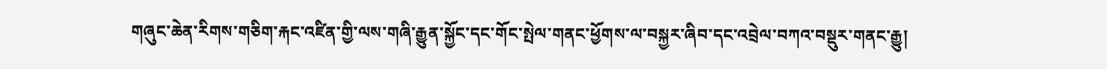གཞུང་ཆེན་རིགས་གཅིག་རྐང་འཛིན་གྱི་ལས་གཞི་རྒྱུན་སྐྱོང་དང་གོང་སྤེལ་གནང་ཕྱོགས་ལ་བསྐྱར་ཞིབ་དང་འབྲེལ་བཀའ་བསྡུར་གནང་རྒྱུ།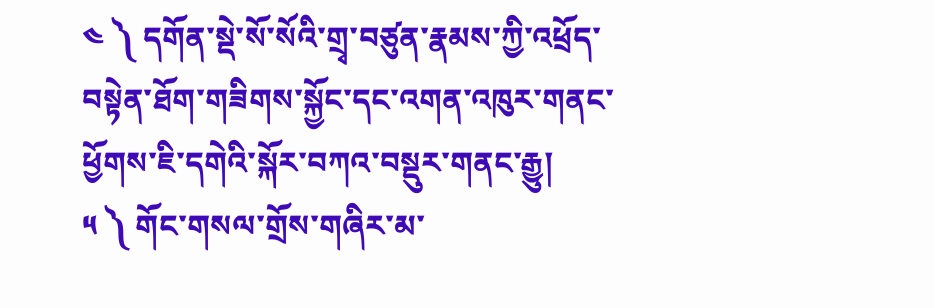༤ ༽ དགོན་སྡེ་སོ་སོའི་གྲྭ་བཙུན་རྣམས་ཀྱི་འཕྲོད་བསྟེན་ཐོག་གཟིགས་སྐྱོང་དང་འགན་འཁུར་གནང་ཕྱོགས་ཇི་དགེའི་སྐོར་བཀའ་བསྡུར་གནང་རྒྱུ།
༥ ༽ གོང་གསལ་གྲོས་གཞིར་མ་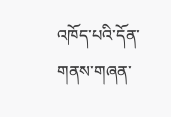འཁོད་པའི་དོན་གནས་གཞན་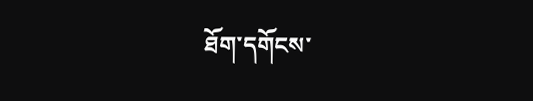ཐོག་དགོངས་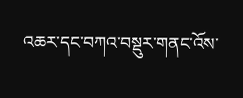འཆར་དང་བཀའ་བསྡུར་གནང་འོས་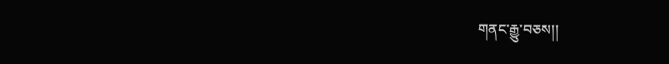གནང་རྒྱུ་བཅས།།